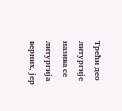Трећи део литургије назива се литургија верних, јер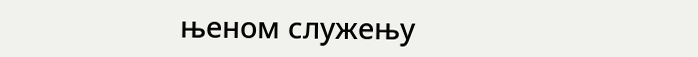њеном служењу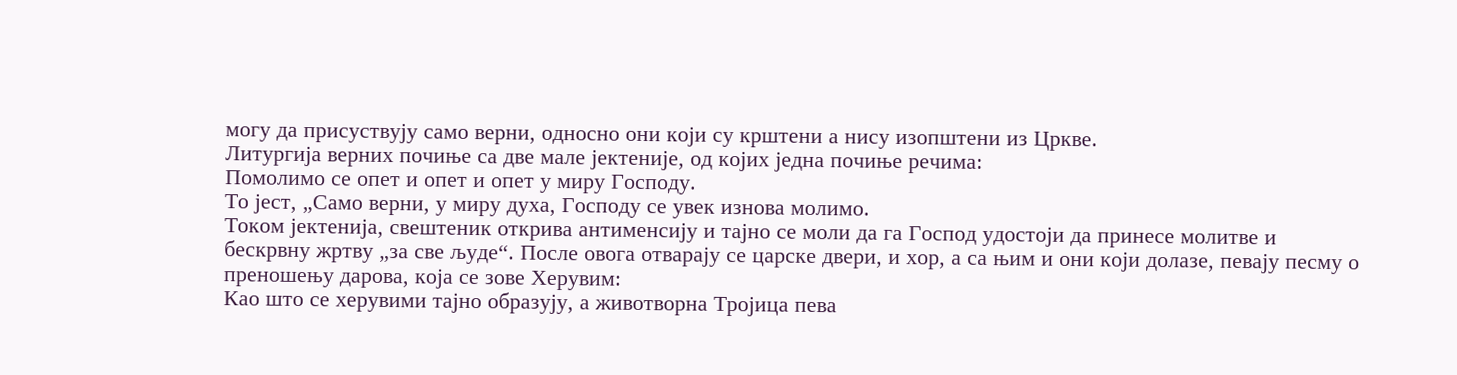могу да присуствују само верни, односно они који су крштени а нису изопштени из Цркве.
Литургија верних почиње са две мале јектеније, од којих једна почиње речима:
Помолимо се опет и опет и опет у миру Господу.
То јест, „Само верни, у миру духа, Господу се увек изнова молимо.
Током јектенија, свештеник открива антименсију и тајно се моли да га Господ удостоји да принесе молитве и бескрвну жртву „за све људе“. После овога отварају се царске двери, и хор, а са њим и они који долазе, певају песму о преношењу дарова, која се зове Херувим:
Као што се херувими тајно образују, а животворна Тројица пева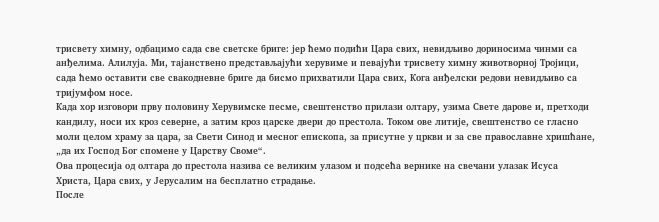трисвету химну, одбацимо сада све светске бриге: јер ћемо подићи Цара свих, невидљиво дориносима чинми са анђелима. Алилуја. Ми, тајанствено представљајући херувиме и певајући трисвету химну животворној Тројици, сада ћемо оставити све свакодневне бриге да бисмо прихватили Цара свих, Кога анђелски редови невидљиво са тријумфом носе.
Када хор изговори прву половину Херувимске песме, свештенство прилази олтару, узима Свете дарове и, претходи кандилу, носи их кроз северне, а затим кроз царске двери до престола. Током ове литије, свештенство се гласно моли целом храму за цара, за Свети Синод и месног епископа, за присутне у цркви и за све православне хришћане, „да их Господ Бог спомене у Царству Своме“.
Ова процесија од олтара до престола назива се великим улазом и подсећа вернике на свечани улазак Исуса Христа, Цара свих, у Јерусалим на бесплатно страдање.
После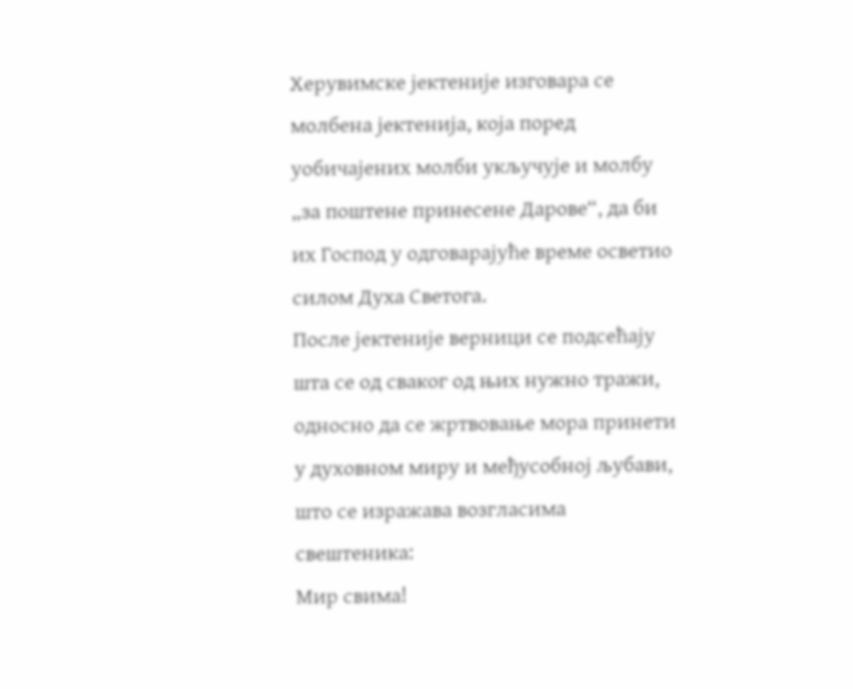Херувимске јектеније изговара се молбена јектенија, која поред уобичајених молби укључује и молбу „за поштене принесене Дарове“, да би их Господ у одговарајуће време осветио силом Духа Светога.
После јектеније верници се подсећају шта се од сваког од њих нужно тражи, односно да се жртвовање мора принети у духовном миру и међусобној љубави, што се изражава возгласима свештеника:
Мир свима!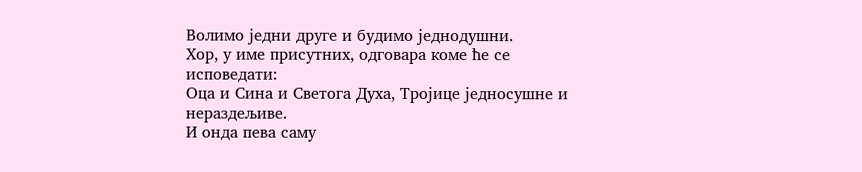Волимо једни друге и будимо једнодушни.
Хор, у име присутних, одговара коме ће се исповедати:
Оца и Сина и Светога Духа, Тројице једносушне и нераздељиве.
И онда пева саму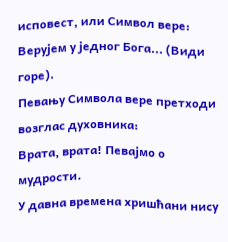исповест, или Символ вере:
Верујем у једног Бога... (Види горе).
Певању Символа вере претходи возглас духовника:
Врата, врата! Певајмо о мудрости.
У давна времена хришћани нису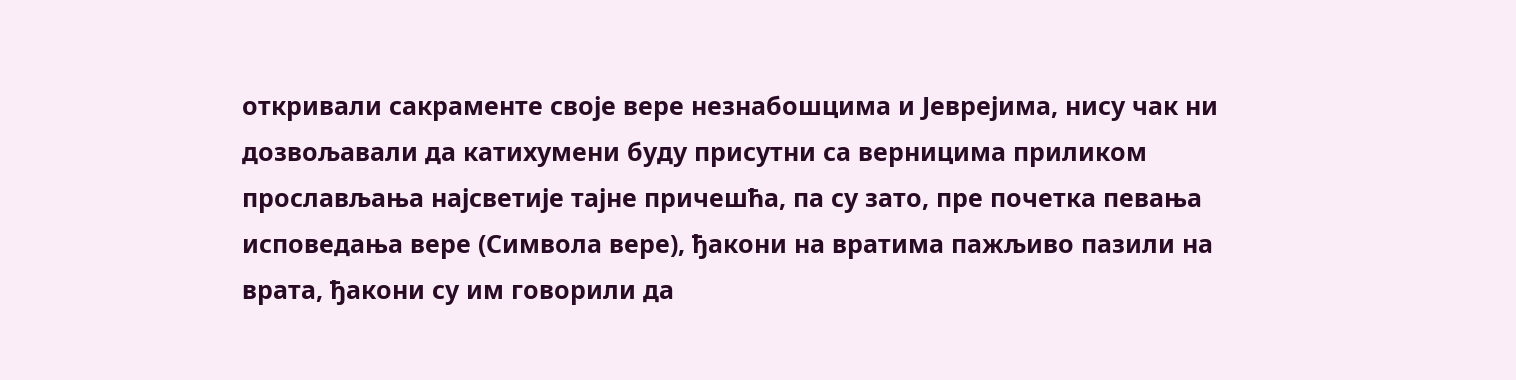откривали сакраменте своје вере незнабошцима и Јеврејима, нису чак ни дозвољавали да катихумени буду присутни са верницима приликом прослављања најсветије тајне причешћа, па су зато, пре почетка певања исповедања вере (Символа вере), ђакони на вратима пажљиво пазили на врата, ђакони су им говорили да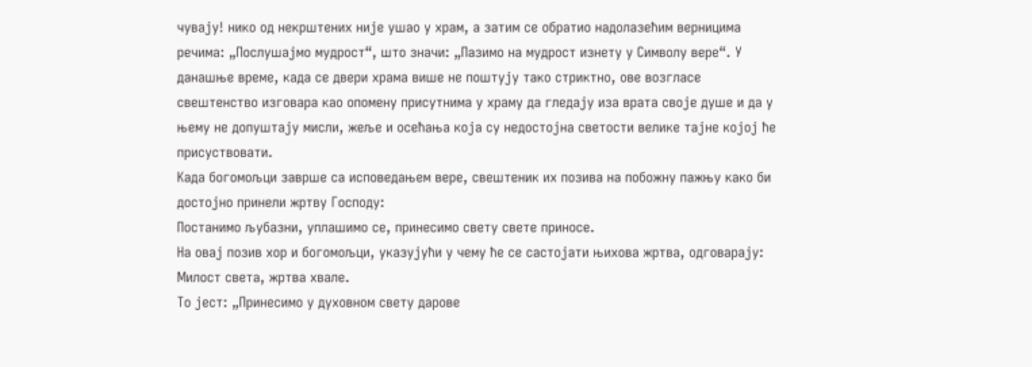чувају! нико од некрштених није ушао у храм, а затим се обратио надолазећим верницима речима: „Послушајмо мудрост“, што значи: „Пазимо на мудрост изнету у Символу вере“. У данашње време, када се двери храма више не поштују тако стриктно, ове возгласе свештенство изговара као опомену присутнима у храму да гледају иза врата своје душе и да у њему не допуштају мисли, жеље и осећања која су недостојна светости велике тајне којој ће присуствовати.
Када богомољци заврше са исповедањем вере, свештеник их позива на побожну пажњу како би достојно принели жртву Господу:
Постанимо љубазни, уплашимо се, принесимо свету свете приносе.
На овај позив хор и богомољци, указујући у чему ће се састојати њихова жртва, одговарају:
Милост света, жртва хвале.
То јест: „Принесимо у духовном свету дарове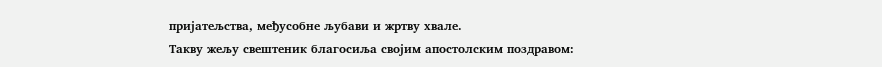пријатељства, међусобне љубави и жртву хвале.
Такву жељу свештеник благосиља својим апостолским поздравом: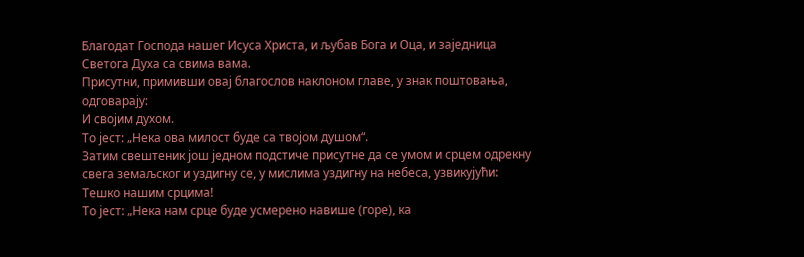Благодат Господа нашег Исуса Христа, и љубав Бога и Оца, и заједница Светога Духа са свима вама.
Присутни, примивши овај благослов наклоном главе, у знак поштовања, одговарају:
И својим духом.
То јест: „Нека ова милост буде са твојом душом“.
Затим свештеник још једном подстиче присутне да се умом и срцем одрекну свега земаљског и уздигну се, у мислима уздигну на небеса, узвикујући:
Тешко нашим срцима!
То јест: „Нека нам срце буде усмерено навише (горе), ка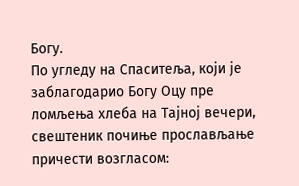Богу.
По угледу на Спаситеља, који је заблагодарио Богу Оцу пре ломљења хлеба на Тајној вечери, свештеник почиње прослављање причести возгласом: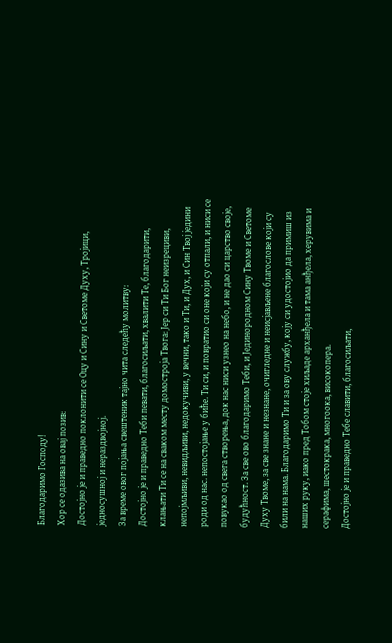Благодаримо Господу!
Хор се одазива на овај позив:
Достојно је и праведно поклонити се Оцу и Сину и Светоме Духу, Тројици, једносушној и нераздвојној.
За време овог појања свештеник тајно чита следећу молитву:
Достојно је и праведно Теби певати, благосиљати, хвалити Те, благодарити, клањати Ти се на сваком месту домостроја Твога: Јер си Ти Бог неизрециви, непојмљиви, невидљиви, недокучиви, у вечни, тако и Ти, и Дух, и Син Твој једини роди од нас. непостојање у биће. Ти си, и повратио си оне који су отпали, и ниси се повукао од свега створења, док нас ниси узнео на небо, и не дао си царство своје, будућност. За све ово благодаримо Теби, и Јединородном Сину Твоме и Светоме Духу Твоме, за све знане и незнане, очигледне и неисјављене благослове који су били на нама. Благодаримо Ти и за ову службу, коју си удостојио да примиш из наших руку, иако пред Тобом стоје хиљаде арханђела и тама анђела, херувима и серафима, шестокрака, многоока, високопера.
Достојно је и праведно Тебе славити, благосиљати,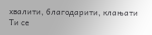хвалити, благодарити, клањати Ти се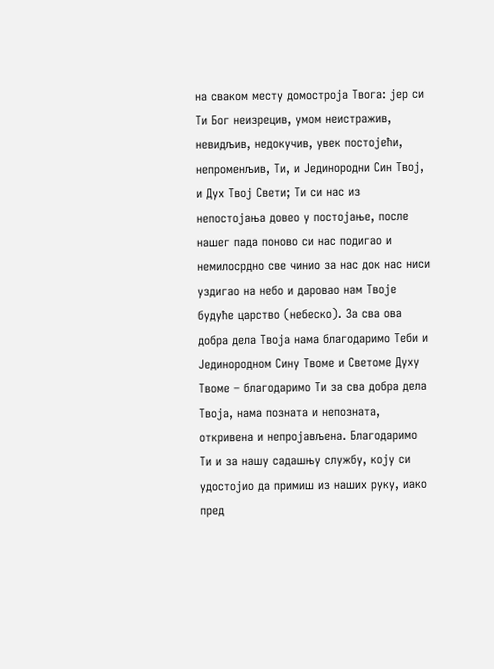на сваком месту домостроја Твога: јер си Ти Бог неизрецив, умом неистражив, невидљив, недокучив, увек постојећи, непроменљив, Ти, и Јединородни Син Твој, и Дух Твој Свети; Ти си нас из непостојања довео у постојање, после нашег пада поново си нас подигао и немилосрдно све чинио за нас док нас ниси уздигао на небо и даровао нам Твоје будуће царство (небеско). За сва ова добра дела Твоја нама благодаримо Теби и Јединородном Сину Твоме и Светоме Духу Твоме – благодаримо Ти за сва добра дела Твоја, нама позната и непозната, откривена и непројављена. Благодаримо Ти и за нашу садашњу службу, коју си удостојио да примиш из наших руку, иако пред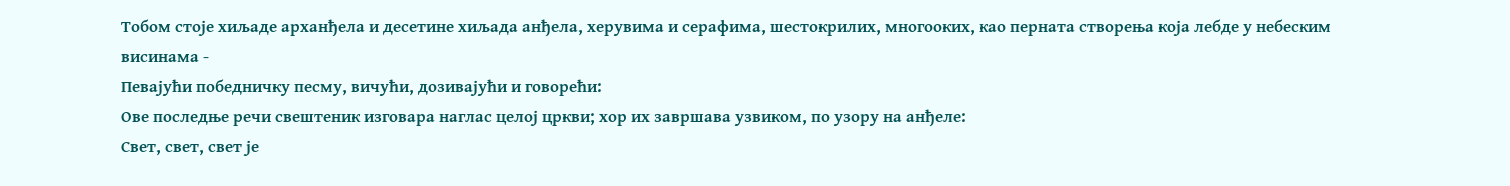Тобом стоје хиљаде арханђела и десетине хиљада анђела, херувима и серафима, шестокрилих, многооких, као перната створења која лебде у небеским висинама -
Певајући победничку песму, вичући, дозивајући и говорећи:
Ове последње речи свештеник изговара наглас целој цркви; хор их завршава узвиком, по узору на анђеле:
Свет, свет, свет је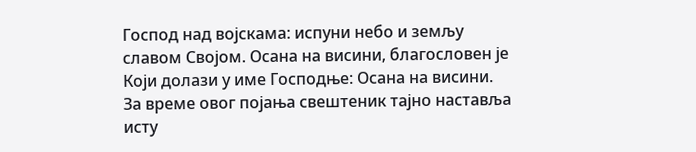Господ над војскама: испуни небо и земљу славом Својом. Осана на висини, благословен је Који долази у име Господње: Осана на висини.
За време овог појања свештеник тајно наставља исту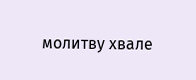молитву хвале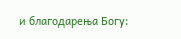и благодарења Богу: